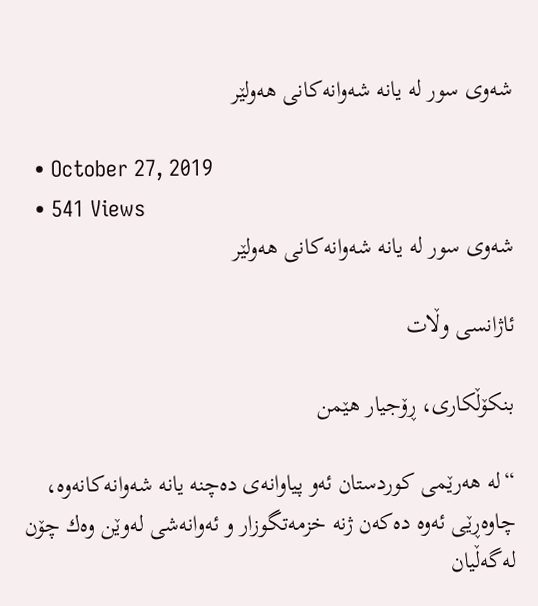شه‌وى سور له‌ یانه‌ شه‌وانه‌كانى هه‌ولێر

  • October 27, 2019
  • 541 Views
شه‌وى سور له‌ یانه‌ شه‌وانه‌كانى هه‌ولێر

ئاژانسى وڵات

بنكۆڵكارى، ڕۆجیار هێمن

“له‌ هه‌رێمى كوردستان ئه‌و پیاوانه‌ى ده‌چنه‌ یانه‌ شه‌وانه‌كانه‌وه‌، چاوه‌ڕێى ئه‌وه‌ ده‌كه‌ن ژنه‌ خزمه‌تگوزار و ئه‌وانه‌شى له‌وێن وه‌ك چۆن له‌گه‌ڵیان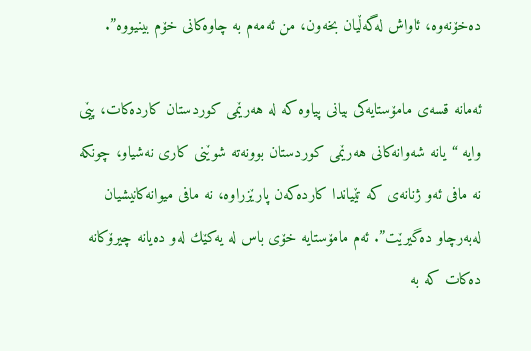ده‌خۆنه‌وه‌، ئاواش له‌گه‌ڵیان بخه‌ون، من ئه‌مه‌م به‌ چاوه‌كانى خۆم بینیووه‌”.

ئه‌مانه‌ قسه‌ى مامۆستایه‌كى بیانی پیاوه‌ كه‌ له‌ هه‌رێمى كوردستان كارده‌كات، پێى وایه‌ “یانه‌ شه‌وانه‌كانى هه‌رێمى كوردستان بوونه‌ته‌ شوێنى كارى نه‌شیاو، چونكه‌ نه‌ مافى ئه‌و ژنانه‌ى كه‌ تێیاندا كارده‌كه‌ن پارێزراوه‌، نه‌ مافى میوانه‌كانیشیان له‌به‌رچاو ده‌گیرێت”. ئه‌م مامۆستایه‌ خۆى باس له‌ یه‌كێك له‌و ده‌یانه‌ چیرۆكانه‌ ده‌كات كه‌ به‌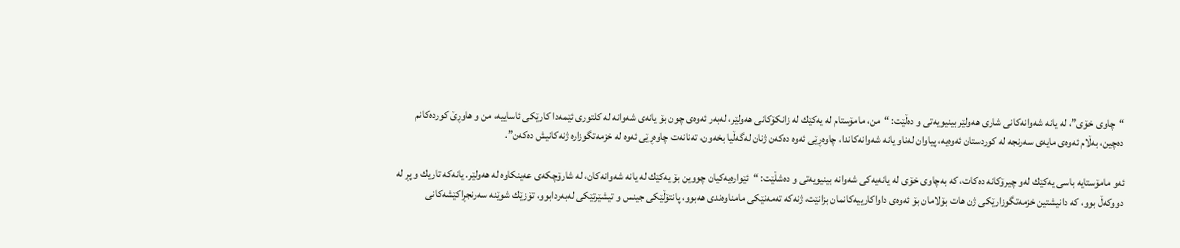“چاوى خۆى”، له‌ یانه‌ شه‌وانه‌كانى شارى هه‌ولێر بینیویه‌تى و ده‌ڵێت: “من، مامۆستام له‌ یه‌كێك له‌ زانكۆكانى هه‌ولێر، له‌به‌ر ئه‌وه‌ى چون بۆ یانه‌ى شه‌وانه‌ له‌ كلتورى ئێمه‌دا كارێكى ئاساییه‌، من و هاوڕێ كورده‌كانم ده‌چین، به‌ڵام ئه‌وه‌ى مایه‌ى سه‌رنجه‌ له‌ كوردستان ئه‌وه‌یه‌، پیاوان له‌ناو یانه‌ شه‌وانه‌كاندا، چاوه‌ڕێى ئه‌وه‌ ده‌كه‌ن ژنان له‌گه‌ڵیا بخه‌ون، ته‌نانه‌ت چاوه‌ڕێى ئه‌وه‌ له‌ خزمه‌تگوزاره‌ ژنه‌كانیش ده‌كه‌ن”.

ئه‌و مامۆستایه‌ باسى یه‌كێك له‌و چیرۆكانه‌ ده‌كات، كه‌ به‌چاوى خۆى له‌ یانه‌یه‌كى شه‌وانه‌ بینیویه‌تى و ده‌شڵێت: “ئێواره‌یه‌كیان چووین بۆ یه‌كێك له‌ یانه‌ شه‌وانه‌كان، له‌ شارۆچكه‌ى عه‌ینكاوه‌ له‌ هه‌ولێر. یانه‌كه‌ تاریك و پڕ له‌ دووكه‌ڵ بوو، كه‌ دانیشتین خزمه‌تگوزارێكى ژن هات بۆلامان بۆ ئه‌وه‌ى داواكارییه‌كانمان بزانێت، ژنه‌كه‌ ته‌مه‌نێكى مامناوه‌ندى هه‌بوو، پانتۆڵێكى جینس و تیشێرتێكى له‌به‌ردابوو، تۆزێك شوێنه‌ سه‌رنجڕاكێشه‌كانى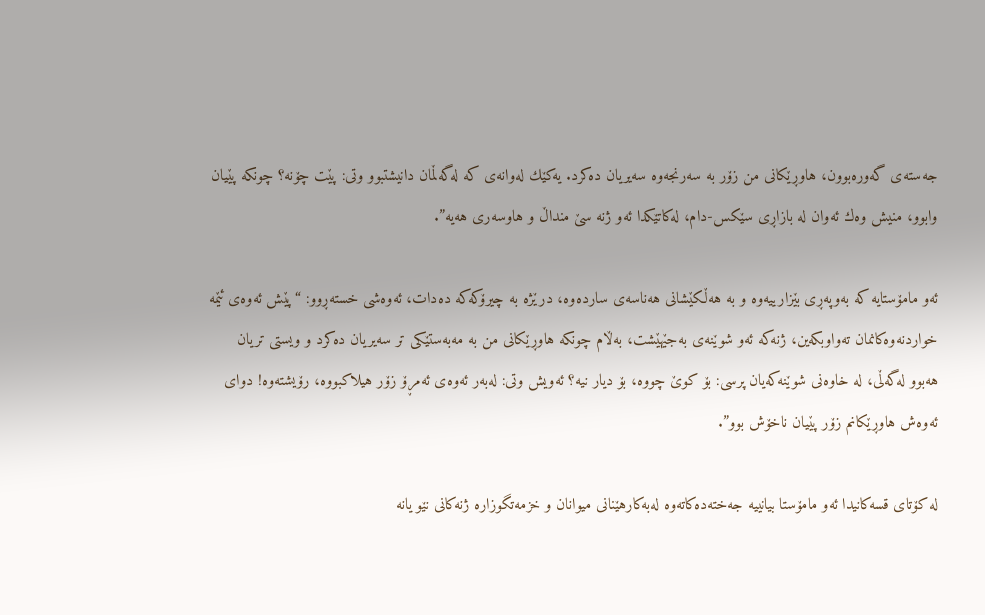جه‌سته‌ى گه‌وره‌بوون، هاوڕێكانى من زۆر به‌ سه‌رنجه‌وه‌ سه‌یریان ده‌كرد. یه‌كێك له‌وانه‌ى كه‌ له‌گه‌ڵمان دانیشتبوو وتى: پێت چۆنه‌؟ چونكه‌ پێیان وابوو، منیش وه‌ك ئه‌وان له‌ بازاڕى سێكس-دام، له‌كاتێكدا ئه‌و ژنه‌ سێ منداڵ و هاوسه‌رى هه‌یه‌”.

ئه‌و مامۆستایه‌ كه‌ به‌وپه‌ڕى بێزارییه‌وه‌ و به‌ هه‌ڵكێشانى هه‌ناسه‌ى سارده‌وه‌، درێژه‌ به‌ چیرۆكه‌كه‌ ده‌دات، ئه‌وه‌شى خسته‌ڕوو: “پێش ئه‌وه‌ى ئێمه‌ خواردنه‌وه‌كانمان ته‌واوبكه‌ین، ژنه‌كه‌ ئه‌و شوێنه‌ى به‌جێهێشت، به‌ڵام چونكه‌ هاوڕێكانى من به‌ مه‌به‌ستێكى تر سه‌یریان ده‌كرد و ویستى تریان هه‌بوو له‌گه‌ڵى، له‌ خاوه‌نى شوێنه‌كه‌یان پرسى: بۆ كوێ چووه‌، بۆ دیار نیه‌؟ ئه‌ویش وتى: له‌به‌ر ئه‌وه‌ى ئه‌مڕۆ زۆر هیلاكبووه‌، رۆیشته‌وه‌! دواى ئه‌وه‌ش هاوڕێكانم زۆر پێیان ناخۆش بوو”.

له‌ كۆتاى قسه‌كانیدا ئه‌و مامۆستا بیانییه‌ جه‌خته‌ده‌كاته‌وه‌ له‌به‌كارهێنانى میوانان و خزمه‌تگوزاره‌ ژنه‌كانى نێو یانه‌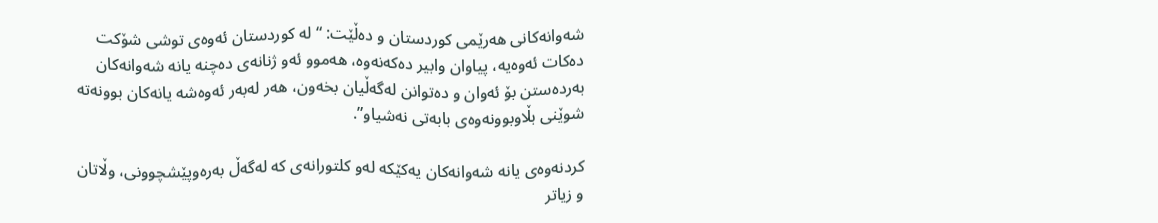شه‌وانه‌كانى هه‌رێمى كوردستان و ده‌ڵێت: “له‌ كوردستان ئه‌وه‌ى توشى شۆكت ده‌كات ئه‌وه‌یه‌، پیاوان وابیر ده‌كه‌نه‌وه‌، هه‌موو ئه‌و ژنانه‌ى ده‌چنه‌ یانه‌ شه‌وانه‌كان به‌رده‌ستن بۆ ئه‌وان و ده‌توانن له‌گه‌ڵیان بخه‌ون، هه‌ر له‌به‌ر ئه‌وه‌شه‌ یانه‌كان بوونه‌ته‌ شوێنى بڵاوبوونه‌وه‌ى بابه‌تى نه‌شیاو”.

كردنه‌وه‌ى یانه‌ شه‌وانه‌كان یه‌كێكه‌ له‌و كلتورانه‌ى كه‌ له‌گه‌ڵ به‌ره‌وپێشچوونى، وڵاتان و زیاتر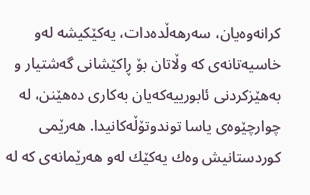كرانه‌وه‌یان، سه‌رهه‌ڵده‌دات، یه‌كێكیشه‌ له‌و خاسیه‌تانه‌ى كه‌ وڵاتان بۆ ڕاكێشانى گه‌شتیار و به‌هێزكردنى ئابورییه‌كه‌یان به‌كارى ده‌هێنن، له‌ چوارچێوه‌ى یاسا توندوتۆڵه‌كانیدا. هه‌رێمى كوردستانیش وه‌ك یه‌كێك له‌و هه‌رێمانه‌ى كه‌ له‌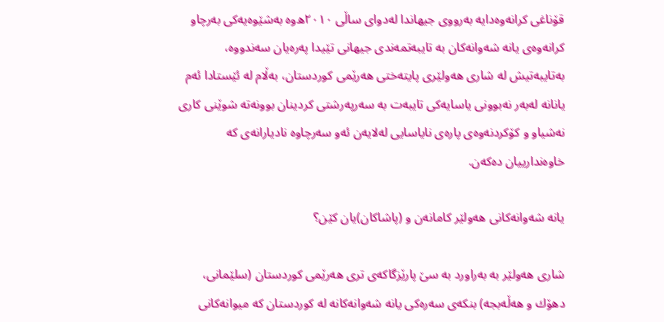قۆناغى كرانه‌وه‌دایه‌ به‌رووى جیهاندا له‌دواى ساڵى ٢٠١٠ه‌وه‌ به‌شێوه‌یه‌كى به‌رچاو كرانه‌وه‌ى یانه‌ شه‌وانه‌كان به‌ تایبه‌تمه‌ندى جیهانى تێیدا په‌ره‌یان سه‌ندووه‌، به‌تایبه‌تیش له‌ شارى هه‌ولێرى پایته‌ختى هه‌رێمى كوردستان، به‌ڵام له‌ ئێستادا ئه‌م یانانه‌ له‌به‌ر نه‌بوونى یاسایه‌كى تایبه‌ت به‌ سه‌رپه‌رشتى كردینان بوونه‌ته‌ شوێنى كارى نه‌شیاو و كۆكردنه‌وه‌ى پاره‌ى نایاسایی له‌لایه‌ن ئه‌و سه‌رچاوه‌ نادیارانه‌ى كه‌ خاوه‌ندارییان ده‌كه‌ن.

یانه‌ شه‌وانه‌كانى هه‌ولێر كامانه‌ن و (پاشاكان)یان كێن؟

شارى هه‌ولێر به‌ به‌راورد به‌ سێ پارێزگاكه‌ى ترى هه‌رێمى كوردستان (سلێمانى، دهۆك و هه‌ڵه‌بجه‌) بنكه‌ى سه‌ره‌كى یانه‌ شه‌وانه‌كانه‌ له‌ كوردستان كه‌ میوانه‌كانى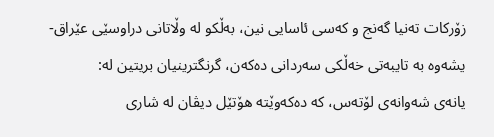زۆركات ته‌نیا گه‌نج و كه‌سى ئاسایی نین، به‌ڵكو له‌ وڵاتانى دراوسێى عێراق-یشه‌وه‌ به‌ تایبه‌تى خه‌ڵكى سه‌ردانى ده‌كه‌ن، گرنگترینیان بریتین له‌:
یانه‌ى شه‌وانه‌ى لۆته‌س، كه‌ ده‌كه‌وێته‌ هۆتێل دیڤان له‌ شارى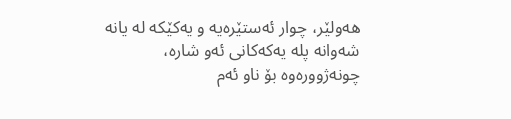هه‌ولێر، چوار ئه‌ستێره‌یه‌ و یه‌كێكه‌ له‌ یانه‌ شه‌وانه‌ پله‌ یه‌كه‌كانى ئه‌و شاره‌، چونه‌ژووره‌وه‌ بۆ ناو ئه‌م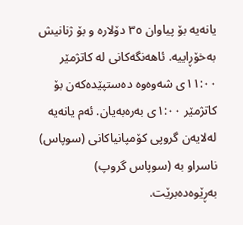یانه‌یه‌ بۆ پیاوان ٣٥ دۆلاره‌ و بۆ ژنانیش به‌خۆڕاییه‌. ئاهه‌نگه‌كانى له‌ كاتژمێر ١١:٠٠ى شه‌وه‌وه‌ ده‌ستپێده‌كه‌ن بۆ كاتژمێر ١:٠٠ى به‌ره‌به‌یان. ئه‌م یانه‌یه‌ له‌لایه‌ن گروپى كۆمپانیاكانى (سوپاس) ناسراو به‌ (سوپاس گروپ) به‌ڕێوه‌ده‌برێت.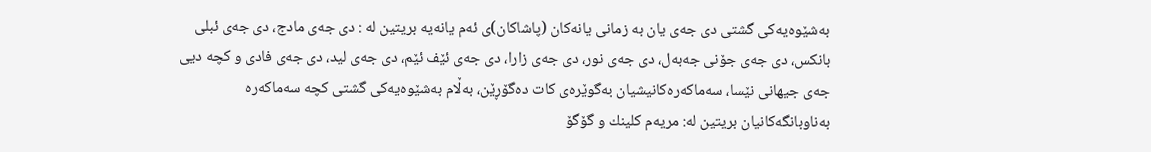به‌شێوه‌یه‌كى گشتى دی جه‌ى یان به‌ زمانى یانه‌كان (پاشاكان)ى ئه‌م یانه‌یه‌ بریتین له‌ : دى جه‌ى مادج، دى جه‌ى ئبلى بانكس، دى جه‌ى جۆنى جه‌به‌ل، دى جه‌ى نور، دى جه‌ى زارا، دى جه‌ى ئێف ئێم، دى جه‌ى لید، دى جه‌ى فادى و كچه‌ دیى جه‌ى جیهانى نێسا، سه‌ماكه‌ره‌كانیشیان به‌گوێره‌ى كات ده‌گۆڕێن، به‌ڵام به‌شێوه‌یه‌كى گشتى كچه‌ سه‌ماكه‌ره‌ به‌ناوبانگه‌كانیان بریتین له‌: مریه‌م كلینك و گۆگۆ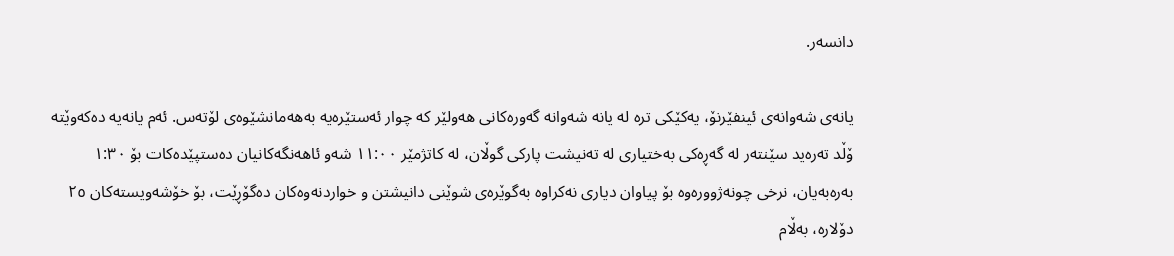دانسه‌ر.

یانه‌ى شه‌وانه‌ى ئینفێرنۆ، یه‌كێكى تره‌ له‌ یانه‌ شه‌وانه‌ گه‌وره‌كانى هه‌ولێر كه‌ چوار ئه‌ستێره‌یه‌ به‌هه‌مانشێوه‌ى لۆته‌س. ئه‌م یانه‌یه‌ ده‌كه‌وێته‌ ۆڵد ته‌ره‌ید سێنته‌ر له‌ گه‌ڕه‌كى به‌ختیارى له‌ ته‌نیشت پاركى گوڵان، له‌ كاتژمێر ١١:٠٠ شه‌و ئاهه‌نگه‌كانیان ده‌ستپێده‌كات بۆ ١:٣٠ به‌ره‌به‌یان، نرخى چونه‌ژووره‌وه‌ بۆ پیاوان دیارى نه‌كراوه‌ به‌گوێره‌ى شوێنى دانیشتن و خواردنه‌وه‌كان ده‌گۆڕێت، بۆ خۆشه‌ویسته‌كان ٢٥ دۆلاره‌، به‌ڵام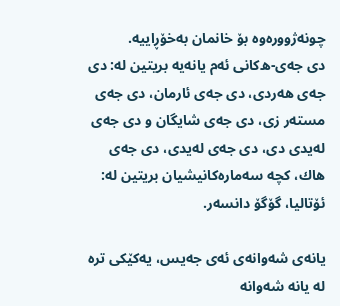چونه‌ژووره‌وه‌ بۆ خانمان به‌خۆڕاییه‌.
دى جه‌ی-ه‌كانى ئه‌م یانه‌یه‌ بریتین له‌: دى جه‌ى هه‌ردى، دى جه‌ى ئارمان، دى جه‌ى مسته‌ر زى، دى جه‌ى شایگان و دى جه‌ى له‌یدى دى، دى جه‌ى له‌یدى، دى جه‌ى هاك، كچه‌ سه‌ماره‌كانیشیان بریتین له‌: ئۆتالیا، گۆگۆ دانسه‌ر.

یانه‌ى شه‌وانه‌ى ئه‌ى جه‌یس، یه‌كێكى تره‌ له‌ یانه‌ شه‌وانه‌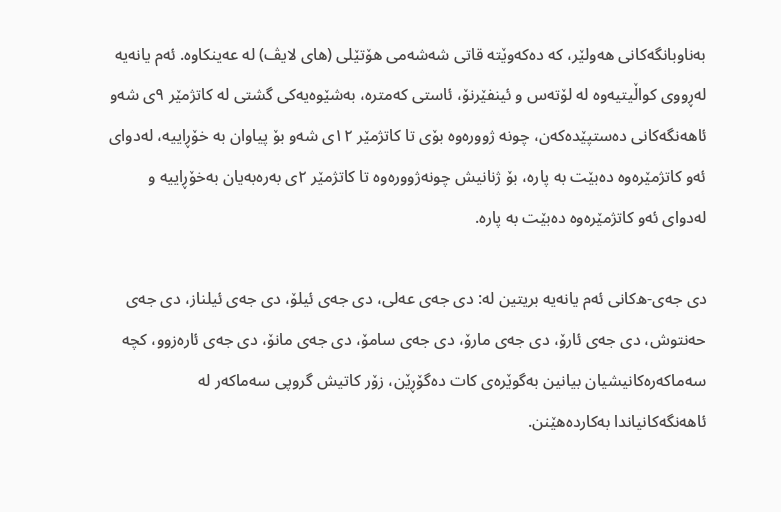به‌ناوبانگه‌كانى هه‌ولێر، كه‌ ده‌كه‌وێته‌ قاتى شه‌شه‌مى هۆتێلى (هاى لایڤ) له‌ عه‌ینكاوه‌. ئه‌م یانه‌یه‌ له‌ڕووى كواڵیتیه‌وه‌ له‌ لۆته‌س و ئینفێرنۆ، ئاستى كه‌متره‌، به‌شێوه‌یه‌كى گشتى له‌ كاتژمێر ٩ى شه‌و ئاهه‌نگه‌كانى ده‌ستپێده‌كه‌ن، چونه‌ ژووره‌وه‌ بۆى تا كاتژمێر ١٢ى شه‌و بۆ پیاوان به‌ خۆڕاییه‌، له‌دواى ئه‌و كاتژمێره‌وه‌ ده‌بێت به‌ پاره‌، بۆ ژنانیش چونه‌ژووره‌وه‌ تا كاتژمێر ٢ى به‌ره‌به‌یان به‌خۆڕاییه‌ و له‌دواى ئه‌و كاتژمێره‌وه‌ ده‌بێت به‌ پاره‌.

دى جه‌ی-ه‌كانى ئه‌م یانه‌یه‌ بریتین له‌: دى جه‌ى عه‌لى، دى جه‌ى ئیلۆ، دى جه‌ى ئیلناز، دى جه‌ى حه‌نتوش، دى جه‌ى ئارۆ، دى جه‌ى مارۆ، دى جه‌ى سامۆ، دى جه‌ى مانۆ، دى جه‌ى ئاره‌زوو، كچه‌ سه‌ماكه‌ره‌كانیشیان بیانین به‌گوێره‌ى كات ده‌گۆڕێن، زۆر كاتیش گروپى سه‌ماكه‌ر له‌ ئاهه‌نگه‌كانیاندا به‌كارده‌هێنن.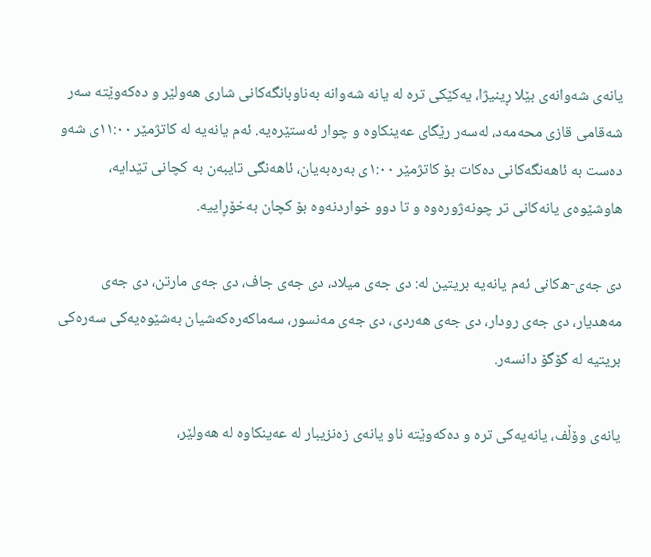یانه‌ى شه‌وانه‌ى بێلا ڕینیژا، یه‌كێكى تره‌ له‌ یانه‌ شه‌وانه‌ به‌ناوبانگه‌كانى شارى هه‌ولێر و ده‌كه‌وێته‌ سه‌ر شه‌قامى قازى محه‌مه‌د، له‌سه‌ر رێگاى عه‌ینكاوه‌ و چوار ئه‌ستێره‌یه‌. ئه‌م یانه‌یه‌ له‌ كاتژمێر ١١:٠٠ى شه‌و ده‌ست به‌ ئاهه‌نگه‌كانى ده‌كات بۆ كاتژمێر ١:٠٠ى به‌ره‌به‌یان، ئاهه‌نگى تایبه‌ن به‌ كچانى تێدایه‌، هاوشێوه‌ى یانه‌كانى تر چونه‌ژوره‌وه‌ و تا دوو خواردنه‌وه‌ بۆ كچان به‌خۆڕاییه‌.

دى جه‌ی-ه‌كانى ئه‌م یانه‌یه‌ بریتین له‌: دى جه‌ى میلاد، دى جه‌ى جاف، دى جه‌ى مارتن، دى جه‌ى مه‌هدیار، دى جه‌ى رودار، دى جه‌ى هه‌ردى، دى جه‌ى مه‌نسور، سه‌ماكه‌ره‌كه‌شیان به‌شێوه‌یه‌كى سه‌ره‌كى بریتیه‌ له‌ گۆگۆ دانسه‌ر.

یانه‌ى وۆڵف، یانه‌یه‌كى تره‌ و ده‌كه‌وێته‌ ناو یانه‌ى زه‌نزیبار له‌ عه‌ینكاوه‌ له‌ هه‌ولێر،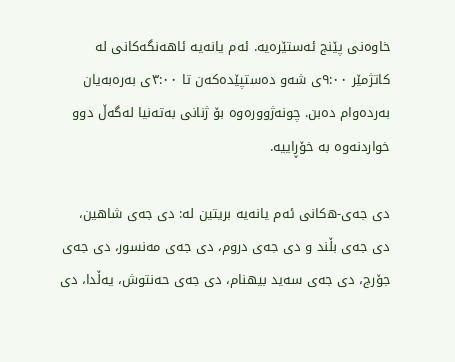خاوه‌نى پێنج ئه‌ستێره‌یه‌. ئه‌م یانه‌یه‌ ئاهه‌نگه‌كانى له‌ كاتژمێر ٩:٠٠ى شه‌و ده‌ستپێده‌كه‌ن تا ٣:٠٠ى به‌ره‌به‌یان به‌رده‌وام ده‌بن. چونه‌ژووره‌وه‌ بۆ ژنانى به‌ته‌نیا له‌گه‌ڵ دوو خواردنه‌وه‌ به‌ خۆڕاییه‌.

دی جه‌ی-ه‌كانى ئه‌م یانه‌یه‌ بریتین له‌: دی جه‌ی شاهین، دی جه‌ی بڵند و دى جه‌ى دروم، دی جه‌ی مه‌نسور، دی جه‌ی جۆرج، دی جه‌ی سه‌ید بیهنام، دی جه‌ی حه‌نتوش، یه‌ڵدا، دی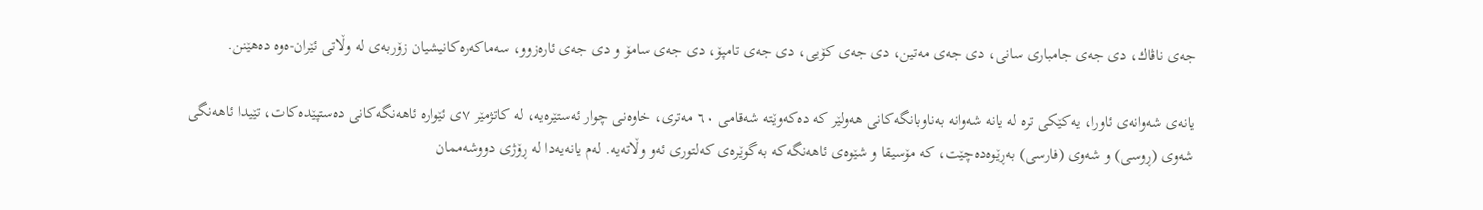جه‌ی ناڤاك، دی جه‌ی جامبارى سانى، دی جه‌ی مه‌تین، دی جه‌ی كۆیی، دی جه‌ی تامپۆ، دی جه‌ی سامۆ و دی جه‌ی ئاره‌زوو، سه‌ماكه‌ره‌كانیشیان زۆربه‌ى له‌ وڵاتى ئێران-ه‌وه‌ ده‌هێنن.

یانه‌ى شه‌وانه‌ى ئاورا، یه‌كێكى تره‌ له‌ یانه‌ شه‌وانه‌ به‌ناوبانگه‌كانى هه‌ولێر كه‌ ده‌كه‌وێته‌ شه‌قامى ٦٠ مه‌ترى، خاوه‌نى چوار ئه‌ستێره‌یه‌، له‌ كاتژمێر ٧ى ئێواره‌ ئاهه‌نگه‌كانى ده‌ستپێده‌كات، تێیدا ئاهه‌نگى شه‌وى (ڕوسى) و شه‌وى (فارسى) به‌ڕێوه‌ده‌چێت، كه‌ مۆسیقا و شێوه‌ى ئاهه‌نگه‌كه‌ به‌گوێره‌ى كه‌لتورى ئه‌و وڵاته‌یه‌. له‌م یانه‌یه‌دا له‌ ڕۆژى دووشه‌ممان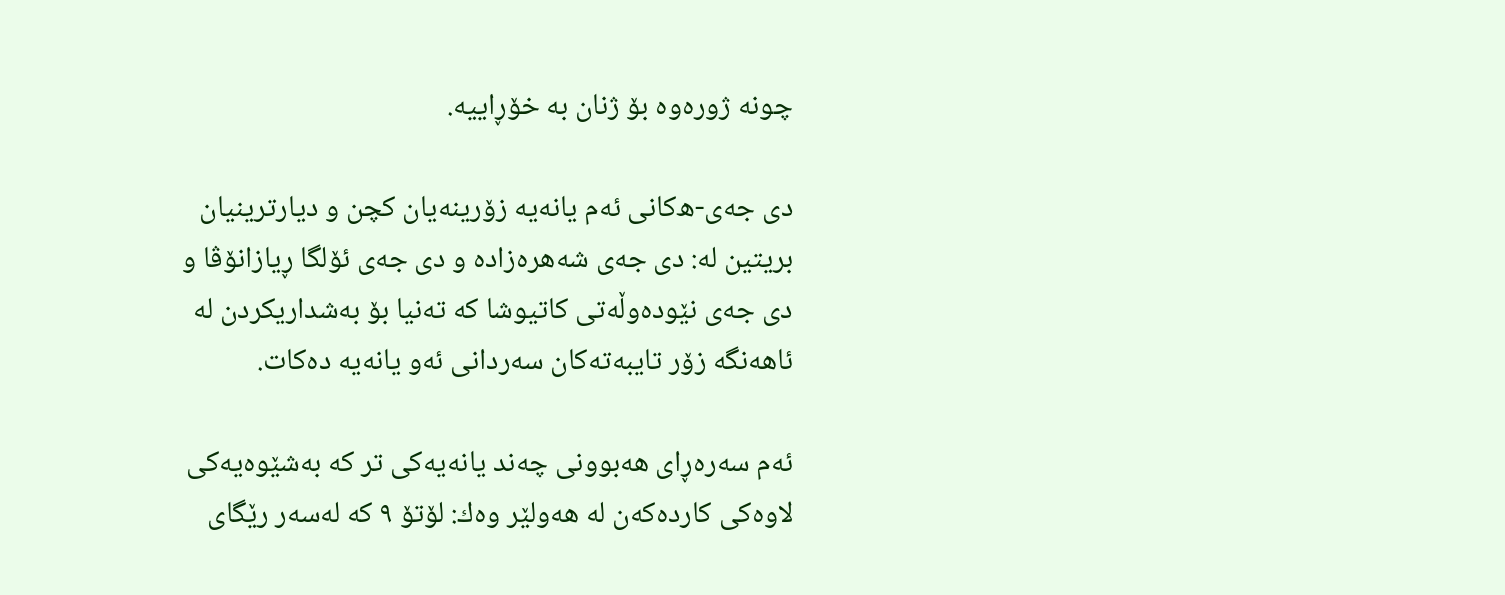چونه‌ ژوره‌وه‌ بۆ ژنان به‌ خۆڕاییه‌.

دی جه‌ی-ه‌كانى ئه‌م یانه‌یه‌ زۆرینه‌یان كچن و دیارترینیان بریتین له‌: دى جه‌ى شه‌هره‌زاده‌ و دى جه‌ى ئۆلگا ڕیازانۆڤا و دى جه‌ى نێوده‌وڵه‌تى كاتیوشا كه‌ ته‌نیا بۆ به‌شداریكردن له‌ ئاهه‌نگه‌ زۆر تایبه‌ته‌كان سه‌ردانى ئه‌و یانه‌یه‌ ده‌كات.

ئه‌م سه‌ره‌ڕاى هه‌بوونى چه‌ند یانه‌یه‌كى تر كه‌ به‌شێوه‌یه‌كى لاوه‌كى كارده‌كه‌ن له‌ هه‌ولێر وه‌ك: لۆتۆ ٩ كه‌ له‌سه‌ر رێگاى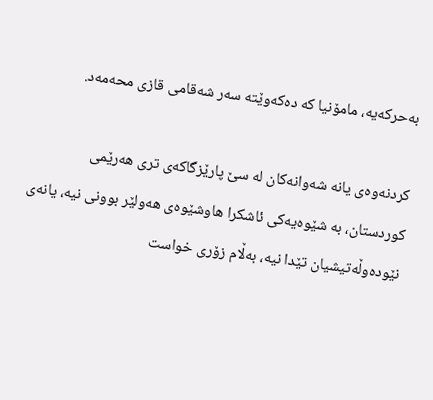به‌حركه‌یه‌، مامۆنیا كه‌ ده‌كه‌وێته‌ سه‌ر شه‌قامى قازى محه‌مه‌د.

كردنه‌وه‌ى یانه‌ شه‌وانه‌كان له‌ سێ پارێزگاكه‌ى ترى هه‌رێمى كوردستان، به‌ شێوه‌یه‌كى ئاشكرا هاوشێوه‌ى هه‌ولێر بوونى نیه‌، یانه‌ى نێوده‌وڵه‌تیشیان تێدا نیه‌، به‌ڵام زۆرى خواست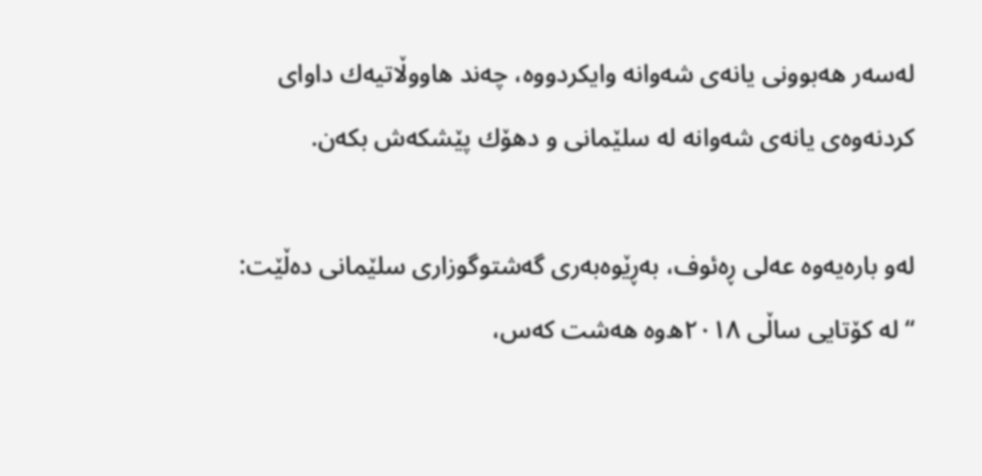له‌سه‌ر هه‌بوونى یانه‌ى شه‌وانه‌ وایكردووه‌، چه‌ند هاووڵاتیه‌ك داواى كردنه‌وه‌ى یانه‌ى شه‌وانه‌ له‌ سلێمانى و دهۆك پێشكه‌ش بكه‌ن.

له‌و باره‌یه‌وه‌ عه‌لى ڕه‌ئوف، به‌ڕێوه‌به‌رى گه‌شتوگوزارى سلێمانى ده‌ڵێت: “له‌ كۆتایی ساڵى ٢٠١٨ه‌وه‌ هه‌شت كه‌س،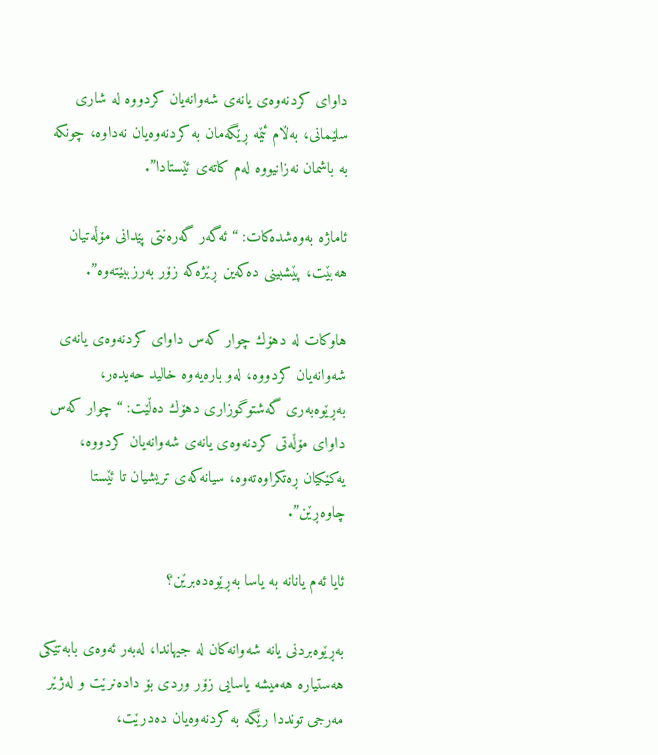داواى كردنه‌وه‌ى یانه‌ى شه‌وانه‌یان كردووه‌ له‌ شارى سلێمانى، به‌ڵام ئێمه‌ ڕێگه‌مان به‌ كردنه‌وه‌یان نه‌داوه‌، چونكه‌ به‌ باشمان نه‌زانیووه‌ له‌م كاته‌ى ئێستادا”.

ئاماژه‌ به‌وه‌شده‌كات: “ئه‌گه‌ر گه‌ره‌نتى پێدانى مۆڵه‌تیان هه‌بێت، پێشبینى ده‌كه‌ین ڕێژه‌كه‌ زۆر به‌رزببێته‌وه‌”.

هاوكات له‌ دهۆك چوار كه‌س داواى كردنه‌وه‌ى یانه‌ى شه‌وانه‌یان كردووه‌، له‌و باره‌یه‌وه‌ خالید حه‌یده‌ر، به‌ڕێوه‌به‌رى گه‌شتوگوزارى دهۆك ده‌ڵێت: “چوار كه‌س داواى مۆڵه‌تى كردنه‌وه‌ى یانه‌ى شه‌وانه‌یان كردووه‌، یه‌كێكیان ڕه‌تكراوه‌ته‌وه‌، سیانه‌كه‌ى تریشیان تا ئێستا چاوه‌ڕێن”.

ئایا ئه‌م یانانه‌ به‌ یاسا به‌ڕێوه‌ده‌برێن؟

به‌ڕێوه‌بردنى یانه‌ شه‌وانه‌كان له‌ جیهاندا، له‌به‌ر ئه‌وه‌ى بابه‌تێكى هه‌ستیاره‌ هه‌میشه‌ یاسایی زۆر وردى بۆ داده‌نرێت و له‌ژێر مه‌رجى تونددا رێگه‌ به‌ كردنه‌وه‌یان ده‌درێت،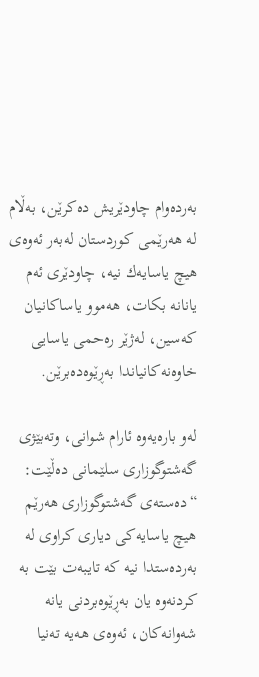به‌رده‌وام چاودێریش ده‌كرێن، به‌ڵام له‌ هه‌رێمى كوردستان له‌به‌ر ئه‌وه‌ى هیچ یاسایه‌ك نیه‌، چاودێرى ئه‌م یانانه‌ بكات، هه‌موو یاساكانیان كه‌سین، له‌ژێر ره‌حمى یاسایی خاوه‌نه‌كانیاندا به‌ڕێوه‌ده‌برێن.

له‌و باره‌یه‌وه‌ ئارام شوانى، وته‌بێژى گه‌شتوگوزارى سلێمانى ده‌ڵێت: “ده‌سته‌ى گه‌شتوگوزارى هه‌رێم هیچ یاسایه‌كى دیارى كراوى له‌ به‌رده‌ستدا نیه‌ كه‌ تایبه‌ت بێت به‌ كردنه‌وه‌ یان به‌ڕێوه‌بردنى یانه‌ شه‌وانه‌كان، ئه‌وه‌ى هه‌یه‌ ته‌نیا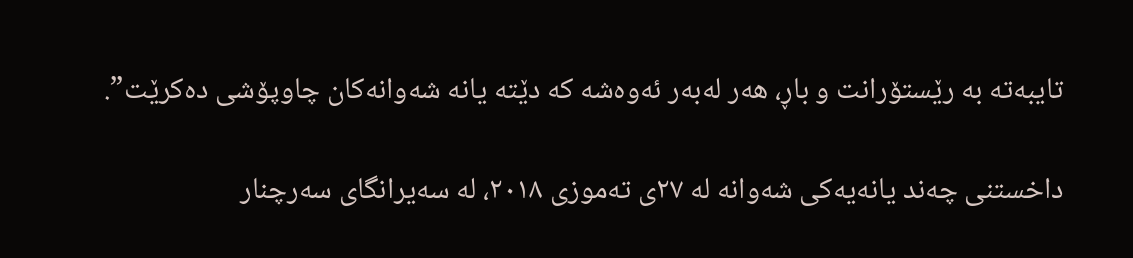تایبه‌ته‌ به‌ رێستۆرانت و باڕ، هه‌ر له‌به‌ر ئه‌وه‌شه‌ كه‌ دێته‌ یانه‌ شه‌وانه‌كان چاوپۆشى ده‌كرێت”.

داخستنى چه‌ند یانه‌یه‌كى شه‌وانه‌ له‌ ٢٧ى ته‌موزى ٢٠١٨، له‌ سه‌یرانگاى سه‌رچنار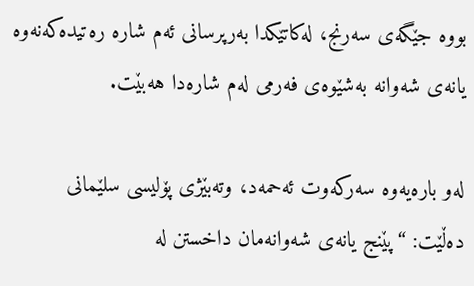بووه‌ جێگه‌ى سه‌رنج، له‌كاتێكدا به‌رپرسانى ئه‌م شاره‌ ره‌تیده‌كه‌نه‌وه‌ یانه‌ى شه‌وانه‌ به‌شێوه‌ى فه‌رمى له‌م شاره‌دا هه‌بێت.

له‌و باره‌یه‌وه‌ سه‌ركه‌وت ئه‌حمه‌د، وته‌بێژى پۆلیسى سلێمانى ده‌ڵێت: “پێنج یانه‌ى شه‌وانه‌مان داخستن له‌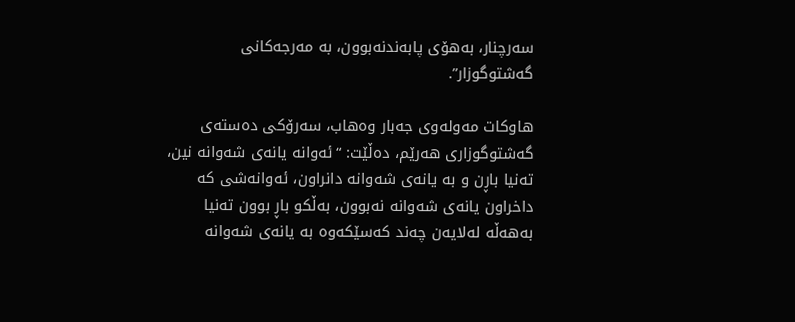سه‌رچنار، به‌هۆى پابه‌ندنه‌بوون، به‌ مه‌رجه‌كانى گه‌شتوگوزار”.

هاوكات مه‌وله‌وى جه‌بار وه‌هاب، سه‌رۆكى ده‌سته‌ى گه‌شتوگوزارى هه‌رێم، ده‌ڵێت: “ئه‌وانه‌ یانه‌ى شه‌وانه‌ نین، ته‌نیا باڕن و به‌ یانه‌ى شه‌وانه‌ دانراون، ئه‌وانه‌شى كه‌ داخراون یانه‌ى شه‌وانه‌ نه‌بوون، به‌ڵكو باڕ بوون ته‌نیا به‌هه‌ڵه‌ له‌لایه‌ن چه‌ند كه‌سێكه‌وه‌ به‌ یانه‌ى شه‌وانه‌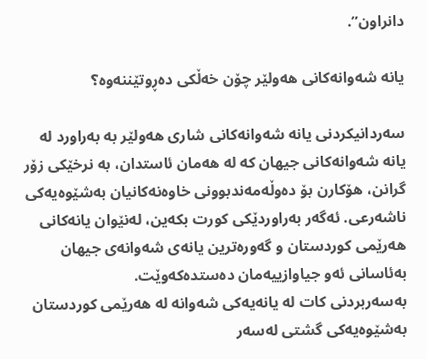دانراون”.

یانه‌ شه‌وانه‌كانى هه‌ولێر چۆن خه‌ڵكى ده‌ڕوتێننه‌وه‌؟

سه‌ردانیكردنى یانه‌ شه‌وانه‌كانى شارى هه‌ولێر به‌ به‌راورد له‌ یانه‌ شه‌وانه‌كانى جیهان كه‌ له‌ هه‌مان ئاستدان، به‌ نرخێكى زۆر گرانن، هۆكارن بۆ ده‌وڵه‌مه‌ندبوونى خاوه‌نه‌كانیان به‌شێوه‌یه‌كى ناشه‌رعى. ئه‌گه‌ر به‌راوردێكى كورت بكه‌ین، له‌نێوان یانه‌كانى هه‌رێمى كوردستان و گه‌وره‌ترین یانه‌ى شه‌وانه‌ى جیهان به‌ئاسانى ئه‌و جیاوازییه‌مان ده‌ستده‌كه‌وێت.
به‌سه‌ربردنى كات له‌ یانه‌یه‌كى شه‌وانه‌ له‌ هه‌رێمى كوردستان به‌شێوه‌یه‌كى گشتى له‌سه‌ر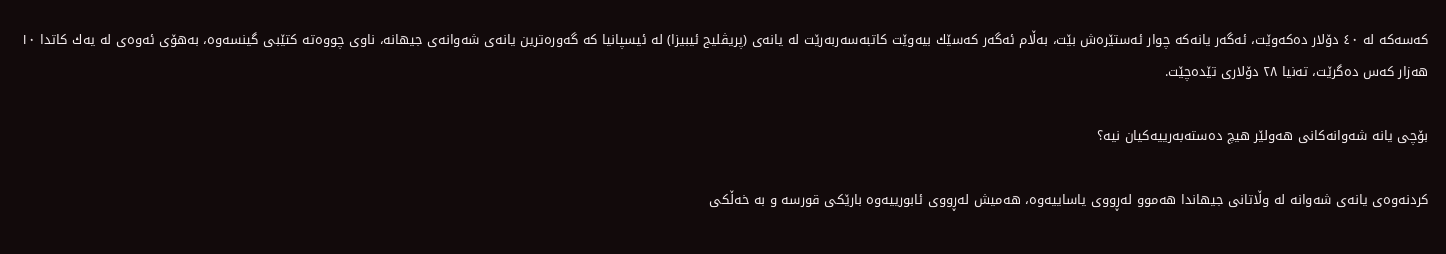كه‌سه‌كه‌ له‌ ٤٠ دۆلار ده‌كه‌وێت، ئه‌گه‌ر یانه‌كه‌ چوار ئه‌ستێره‌ش بێت، به‌ڵام ئه‌گه‌ر كه‌سێك بیه‌وێت كاتبه‌سه‌ربه‌رێت له‌ یانه‌ى (پریڤلیج ئیبیزا) له‌ ئیسپانیا كه‌ گه‌وره‌ترین یانه‌ى شه‌وانه‌ى جیهانه‌، ناوى چووه‌ته‌ كتێبى گینسه‌وه‌، به‌هۆى ئه‌وه‌ى له‌ یه‌ك كاتدا ١٠ هه‌زار كه‌س ده‌گرێت، ته‌نیا ٢٨ دۆلارى تێده‌چێت.

بۆچى یانه‌ شه‌وانه‌كانى هه‌ولێر هیچ ده‌سته‌به‌رییه‌كیان نیه‌؟

كردنه‌وه‌ى یانه‌ى شه‌وانه‌ له‌ وڵاتانى جیهاندا هه‌موو له‌ڕووى یاساییه‌وه‌، هه‌میش له‌ڕووى ئابورییه‌وه‌ بارێكى قورسه‌ و به‌ خه‌ڵكى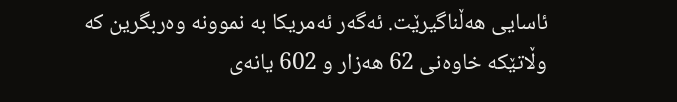ئاسایی هه‌ڵناگیرێت. ئه‌گه‌ر ئه‌مریكا به‌ نموونه‌ وه‌ربگرین كه‌ وڵاتێكه‌ خاوه‌نى 62 هه‌زار و 602 یانه‌ى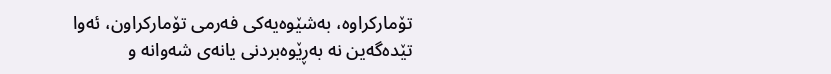تۆماركراوه‌، به‌شێوه‌یه‌كى فه‌رمى تۆماركراون، ئه‌وا تێده‌گه‌ین نه‌ به‌ڕێوه‌بردنى یانه‌ى شه‌وانه‌ و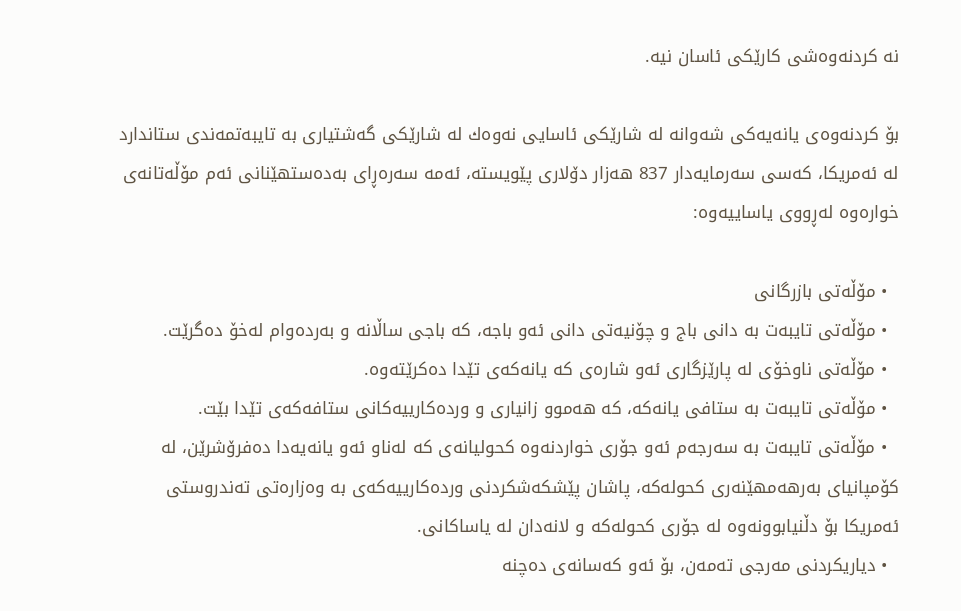نه‌ كردنه‌وه‌شى كارێكى ئاسان نیه‌.

بۆ كردنه‌وه‌ى یانه‌یه‌كى شه‌وانه‌ له‌ شارێكى ئاسایی نه‌وه‌ك له‌ شارێكى گه‌شتیارى به‌ تایبه‌تمه‌ندى ستاندارد له‌ ئه‌مریكا، كه‌سى سه‌رمایه‌دار 837 هه‌زار دۆلارى پێویسته‌، ئه‌مه‌ سه‌ره‌ڕاى به‌ده‌ستهێنانى ئه‌م مۆڵه‌تانه‌ى خواره‌وه‌ له‌ڕووى یاساییه‌وه‌:

  • مۆڵه‌تى بازرگانى
  • مۆڵه‌تى تایبه‌ت به‌ دانى باج و چۆنیه‌تى دانى ئه‌و باجه‌، كه‌ باجى ساڵانه‌ و به‌رده‌وام له‌خۆ ده‌گرێت.
  • مۆڵه‌تى ناوخۆى له‌ پارێزگارى ئه‌و شاره‌ى كه‌ یانه‌كه‌ى تێدا ده‌كرێته‌وه‌.
  • مۆڵه‌تى تایبه‌ت به‌ ستافى یانه‌كه‌، كه‌ هه‌موو زانیاری و ورده‌كارییه‌كانى ستافه‌كه‌ى تێدا بێت.
  • مۆڵه‌تى تایبه‌ت به‌ سه‌رجه‌م ئه‌و جۆرى خواردنه‌وه‌ كحولیانه‌ى كه‌ له‌ناو ئه‌و یانه‌یه‌دا ده‌فرۆشرێن، له‌ كۆمپانیاى به‌رهه‌مهێنه‌رى كحوله‌كه‌، پاشان پێشكه‌شكردنى ورده‌كارییه‌كه‌ى به‌ وه‌زاره‌تى ته‌ندروستى ئه‌مریكا بۆ دڵنیابوونه‌وه‌ له‌ جۆرى كحوله‌كه‌ و لانه‌دان له‌ یاساكانى.
  • دیاریكردنى مه‌رجى ته‌مه‌ن، بۆ ئه‌و كه‌سانه‌ى ده‌چنه‌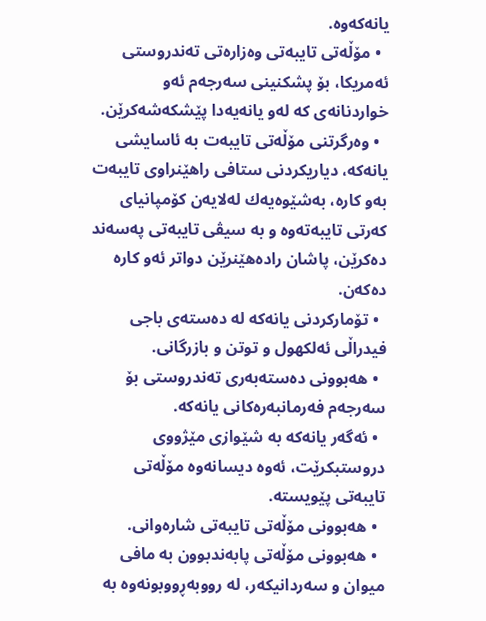یانه‌كه‌وه‌.
  • مۆڵه‌تى تایبه‌تى وه‌زاره‌تى ته‌ندروستى ئه‌مریكا، بۆ پشكنینى سه‌رجه‌م ئه‌و خواردنانه‌ى كه‌ له‌و یانه‌یه‌دا پێشكه‌شه‌كرێن.
  • وه‌رگرتنى مۆڵه‌تى تایبه‌ت به‌ ئاسایشى یانه‌كه‌، دیاریكردنى ستافى راهێنراوى تایبه‌ت به‌و كاره‌، به‌شێوه‌یه‌ك له‌لایه‌ن كۆمپانیاى كه‌رتى تایبه‌ته‌وه‌ و به‌ سیڤى تایبه‌تى په‌سه‌ند ده‌كرێن، پاشان راده‌هێنرێن دواتر ئه‌و كاره‌ ده‌كه‌ن.
  • تۆماركردنى یانه‌كه‌ له‌ ده‌سته‌ى باجى فیدراڵى ئه‌لكهول و توتن و بازرگانى.
  • هه‌بوونى ده‌سته‌به‌رى ته‌ندروستى بۆ سه‌رجه‌م فه‌رمانبه‌ره‌كانى یانه‌كه‌.
  • ئه‌گه‌ر یانه‌كه‌ به‌ شێوازى مێژووى دروستبكرێت، ئه‌وه‌ دیسانه‌وه‌ مۆڵه‌تى تایبه‌تى پێویسته‌.
  • هه‌بوونى مۆڵه‌تى تایبه‌تى شاره‌وانى.
  • هه‌بوونى مۆڵه‌تى پابه‌ندبوون به‌ مافى میوان و سه‌ردانیكه‌ر، له‌ رووبه‌ڕووبونه‌وه‌ به‌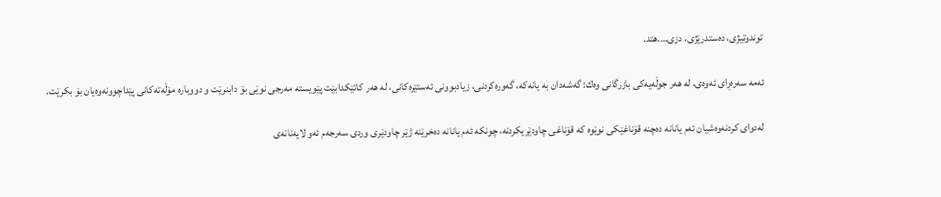توندوتیژى، ده‌ستدرێژى، دزى….هتد.

ئه‌مه‌ سه‌ره‌ڕاى ئه‌وه‌ى، له‌ هه‌ر جوڵه‌یه‌كى بازرگانى وه‌ك: گه‌شه‌دان به‌ یانه‌كه‌، گه‌وره‌كردنى، زیادبوونى ئه‌ستێره‌كانى، له‌ هه‌ر كاتێكدابێت پێویسته‌ مه‌رجى نوێى بۆ دابنرێت و دووباره‌ مۆڵه‌ته‌كانى پێداچوونه‌وه‌یان بۆ بكرێت.

له‌دواى كردنه‌وه‌شیان ئه‌م یانانه‌ ده‌چنه‌ قۆناغێكى نوێوه‌ كه‌ قۆناغى چاودێریكردنه‌، چونكه‌ ئه‌م یانانه‌ ده‌خرێنه‌ ژێر چاودێرى وردى سه‌رجه‌م ئه‌و لایه‌نانه‌ى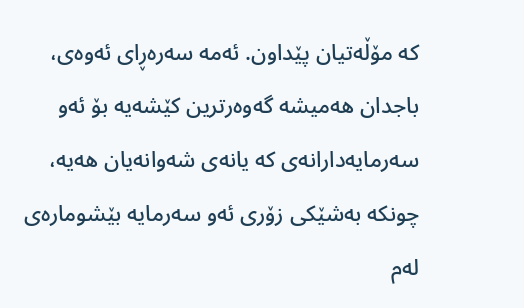كه‌ مۆڵه‌تیان پێداون. ئه‌مه‌ سه‌ره‌ڕاى ئه‌وه‌ى، باجدان هه‌میشه‌ گه‌وه‌رترین كێشه‌یه‌ بۆ ئه‌و سه‌رمایه‌دارانه‌ى كه‌ یانه‌ى شه‌وانه‌یان هه‌یه‌، چونكه‌ به‌شێكى زۆرى ئه‌و سه‌رمایه‌ بێشوماره‌ى له‌م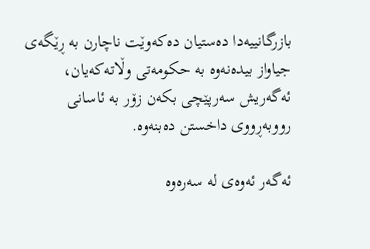بازرگانییه‌دا ده‌ستیان ده‌كه‌وێت ناچارن به‌ ڕێگه‌ى جیاواز بیده‌نه‌وه‌ به‌ حكومه‌تى وڵاته‌كه‌یان، ئه‌گه‌ریش سه‌رپێچى بكه‌ن زۆر به‌ ئاسانى رووبه‌ڕووى داخستن ده‌بنه‌وه‌.

ئه‌گه‌ر ئه‌وه‌ى له‌ سه‌ره‌وه‌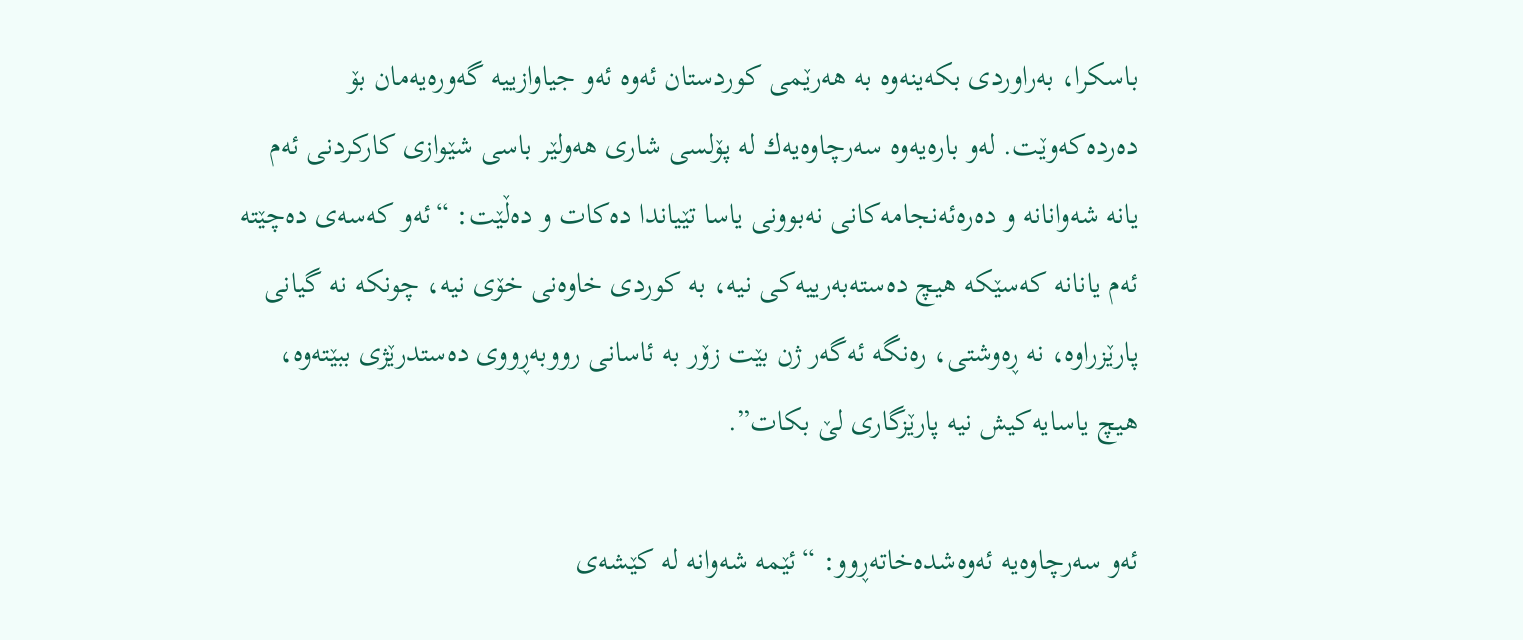باسكرا، به‌راوردى بكه‌ینه‌وه‌ به‌ هه‌رێمى كوردستان ئه‌وه‌ ئه‌و جیاوازییه‌ گه‌وره‌یه‌مان بۆ ده‌رده‌كه‌وێت. له‌و باره‌یه‌وه‌ سه‌رچاوه‌یه‌ك له‌ پۆلسى شارى هه‌ولێر باسى شێوازى كاركردنى ئه‌م یانه‌ شه‌وانانه‌ و ده‌ره‌ئه‌نجامه‌كانى نه‌بوونى یاسا تێیاندا ده‌كات و ده‌ڵێت: “ئه‌و كه‌سه‌ى ده‌چێته‌ ئه‌م یانانه‌ كه‌سێكه‌ هیچ ده‌سته‌به‌رییه‌كى نیه‌، به‌ كوردى خاوه‌نى خۆى نیه‌، چونكه‌ نه‌ گیانى پارێزراوه‌، نه‌ ڕه‌وشتى، ره‌نگه‌ ئه‌گه‌ر ژن بێت زۆر به‌ ئاسانى رووبه‌ڕووى ده‌ستدرێژى ببێته‌وه‌، هیچ یاسایه‌كیش نیه‌ پارێزگارى لێ بكات”.

ئه‌و سه‌رچاوه‌یه‌ ئه‌وه‌شده‌خاته‌ڕوو: “ئێمه‌ شه‌وانه‌ له‌ كێشه‌ى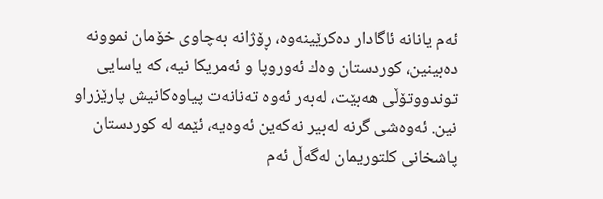ئه‌م یانانه‌ ئاگادار ده‌كرێینه‌وه‌، ڕۆژانه‌ به‌چاوى خۆمان نموونه‌ ده‌بینین، كوردستان وه‌ك ئه‌وروپا و ئه‌مریكا نیه‌، كه‌ یاسایی توندووتۆڵى هه‌بێت، له‌به‌ر ئه‌وه‌ ته‌نانه‌ت پیاوه‌كانیش پارێزراو نین. ئه‌وه‌شى گرنه‌ له‌بیر نه‌كه‌ین ئه‌وه‌یه‌، ئێمه‌ له‌ كوردستان پاشخانى كلتوریمان له‌گه‌ڵ ئه‌م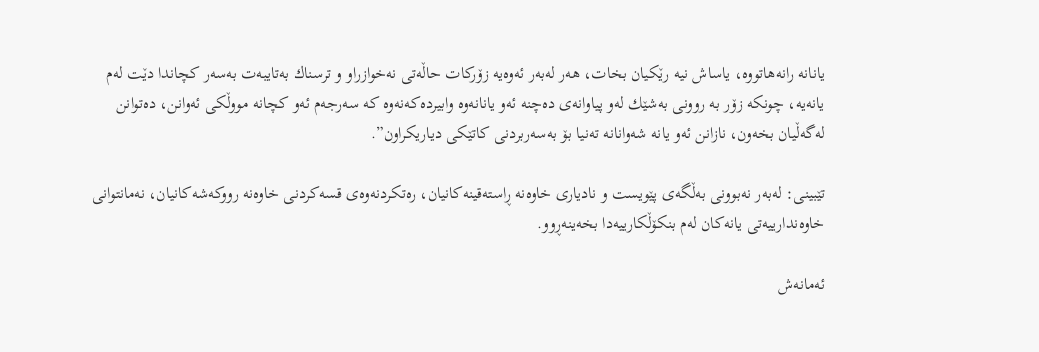یانانه‌ رانه‌هاتووه‌، یاساش نیه‌ رێكیان بخات، هه‌ر له‌به‌ر ئه‌وه‌یه‌ زۆركات حاڵه‌تى نه‌خوازراو و ترسناك به‌تایبه‌ت به‌سه‌ر كچاندا دێت له‌م یانه‌یه‌، چونكه‌ زۆر به‌ روونى به‌شێك له‌و پیاوانه‌ى ده‌چنه‌ ئه‌و یانانه‌وه‌ وابیرده‌كه‌نه‌وه‌ كه‌ سه‌رجه‌م ئه‌و كچانه‌ مووڵكى ئه‌وانن، ده‌توانن له‌گه‌ڵیان بخه‌ون، نازانن ئه‌و یانه‌ شه‌وانانه‌ ته‌نیا بۆ به‌سه‌ربردنى كاتێكى دیاریكراون”.

تێبینى: له‌به‌ر نه‌بوونى به‌ڵگه‌ى پێویست و نادیارى خاوه‌نه‌ ڕاسته‌قینه‌كانیان، ره‌تكردنه‌وه‌ى قسه‌كردنى خاوه‌نه‌ رووكه‌شه‌كانیان، نه‌مانتوانى خاوه‌ندارییه‌تى یانه‌كان له‌م بنكۆڵكارییه‌دا بخه‌ینه‌ڕوو.

ئەمانەش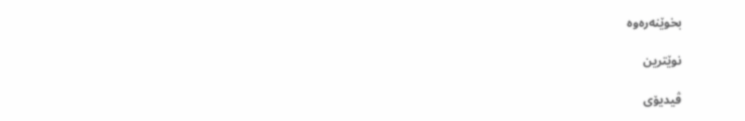بخوێنەرەوە

نوێترین

ڤیدیۆی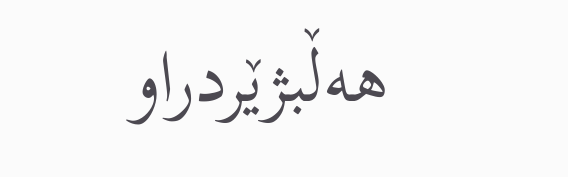هەڵبژێردراو